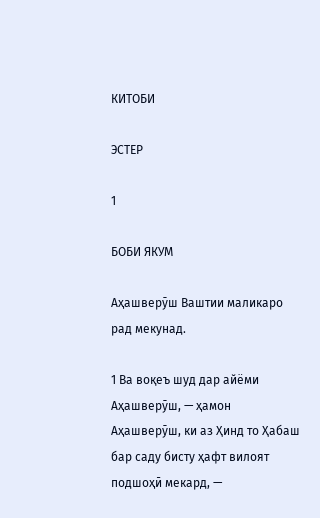КИТОБИ

ЭСТЕР

1

БОБИ ЯКУМ

Аҳашверӯш Ваштии маликаро рад мекунад.

1 Ва воқеъ шуд дар айёми Аҳашверӯш, — ҳамон Аҳашверӯш, ки аз Ҳинд то Ҳабаш бар саду бисту ҳафт вилоят подшоҳӣ мекард, —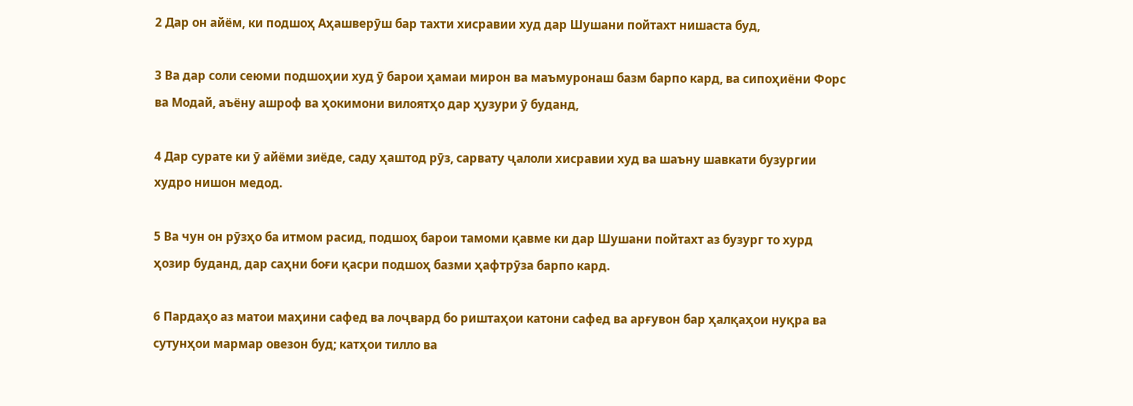2 Дар он айём, ки подшоҳ Аҳашверӯш бар тахти хисравии худ дар Шушани пойтахт нишаста буд,

3 Ва дар соли сеюми подшоҳии худ ӯ барои ҳамаи мирон ва маъмуронаш базм барпо кард, ва сипоҳиёни Форс ва Модай, аъёну ашроф ва ҳокимони вилоятҳо дар ҳузури ӯ буданд,

4 Дар сурате ки ӯ айёми зиёде, саду ҳаштод рӯз, сарвату ҷалоли хисравии худ ва шаъну шавкати бузургии худро нишон медод.

5 Ва чун он рӯзҳо ба итмом расид, подшоҳ барои тамоми қавме ки дар Шушани пойтахт аз бузург то хурд ҳозир буданд, дар саҳни боғи қасри подшоҳ базми ҳафтрӯза барпо кард.

6 Пардаҳо аз матои маҳини сафед ва лоҷвард бо риштаҳои катони сафед ва арғувон бар ҳалқаҳои нуқра ва сутунҳои мармар овезон буд; катҳои тилло ва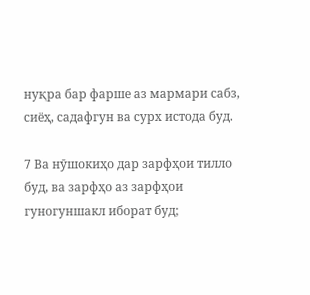нуқра бар фарше аз мармари сабз, сиёҳ, садафгун ва сурх истода буд.

7 Ва нӯшокиҳо дар зарфҳои тилло буд, ва зарфҳо аз зарфҳои гуногуншакл иборат буд;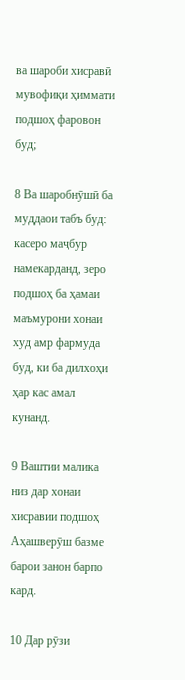ва шароби хисравӣ мувофиқи ҳиммати подшоҳ фаровон буд;

8 Ва шаробнӯшӣ ба муддаои табъ буд: касеро маҷбур намекарданд, зеро подшоҳ ба ҳамаи маъмурони хонаи худ амр фармуда буд, ки ба дилхоҳи ҳар кас амал кунанд.

9 Ваштии малика низ дар хонаи хисравии подшоҳ Аҳашверӯш базме барои занон барпо кард.

10 Дар рӯзи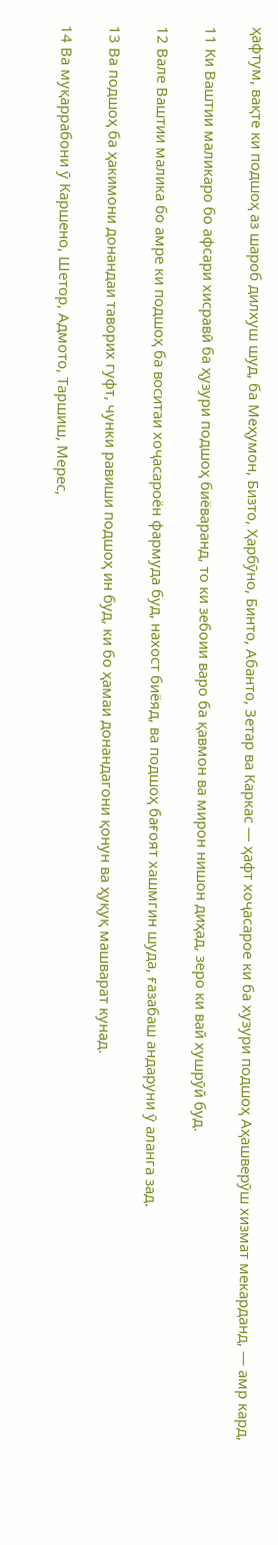ҳафтум, вақте ки подшоҳ аз шароб дилхуш шуд, ба Меҳумон, Бизто, Ҳарбӯно, Бинто, Абанто, Зетар ва Каркас — ҳафт хоҷасарое ки ба хузури подшоҳ Аҳашверӯш хизмат мекарданд, — амр кард,

11 Ки Ваштии маликаро бо афсари хисравӣ ба ҳузури подшоҳ биёваранд, то ки зебоии варо ба қавмон ва мирон нишон диҳад, зеро ки вай хушрӯй буд.

12 Вале Ваштии малика бо амре ки подшоҳ ба воситаи хоҷасароён фармуда буд, нахост биёяд, ва подшоҳ бағоят хашмгин шуда, ғазабаш андаруни ӯ аланга зад.

13 Ва подшоҳ ба ҳакимони донандаи таворих гуфт, чунки равиши подшоҳ ин буд, ки бо ҳамаи донандагони қонун ва ҳуқуқ машварат кунад.

14 Ва муқаррабони ӯ Каршено, Шетор, Адмото, Таршиш, Мерес,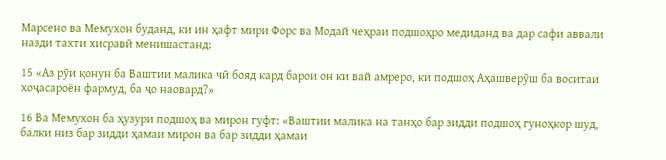Марсено ва Мемухон буданд, ки ин ҳафт мири Форс ва Модай чеҳраи подшоҳро медиданд ва дар сафи аввали назди тахти хисравӣ менишастанд:

15 «Аз рӯи қонун ба Ваштии малика чӣ бояд кард барои он ки вай амреро, ки подшоҳ Аҳашверӯш ба воситаи хоҷасароён фармуд, ба ҷо наовард?»

16 Ва Мемухон ба ҳузури подшоҳ ва мирон гуфт: «Ваштии малика на танҳо бар зидди подшоҳ гуноҳкор шуд, балки низ бар зидди ҳамаи мирон ва бар зидди ҳамаи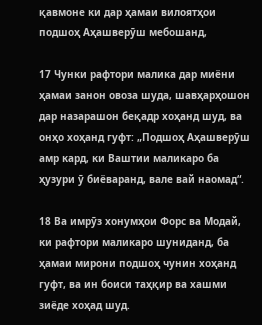қавмоне ки дар ҳамаи вилоятҳои подшоҳ Аҳашверӯш мебошанд,

17 Чунки рафтори малика дар миёни ҳамаи занон овоза шуда, шавҳарҳошон дар назарашон беқадр хоҳанд шуд, ва онҳо хоҳанд гуфт: „Подшоҳ Аҳашверӯш амр кард, ки Ваштии маликаро ба ҳузури ӯ биёваранд, вале вай наомад“.

18 Ва имрӯз хонумҳои Форс ва Модай, ки рафтори маликаро шуниданд, ба ҳамаи мирони подшоҳ чунин хоҳанд гуфт, ва ин боиси таҳқир ва хашми зиёде хоҳад шуд.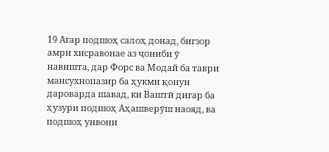19 Агар подшоҳ салоҳ донад, бигзор амри хисравонае аз ҷониби ӯ навишта, дар Форс ва Модай ба таври мансухнопазир ба ҳукми қонун дароварда шавад, ки Ваштӣ дигар ба ҳузури подшоҳ Аҳашверӯш наояд, ва подшоҳ унвони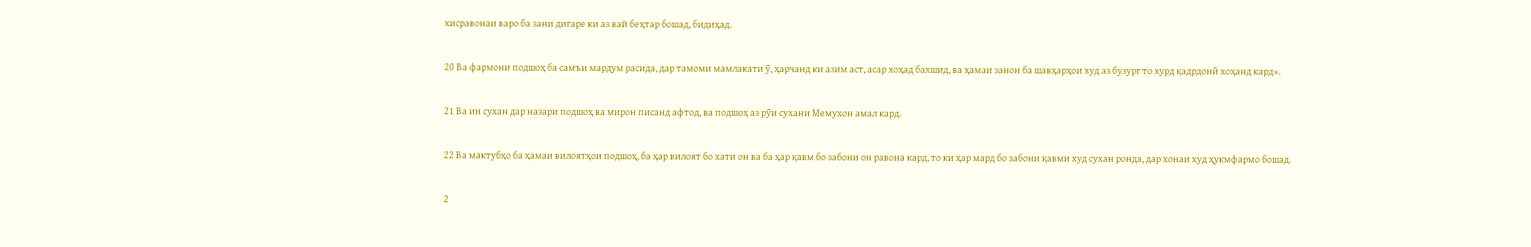хисравонаи варо ба зани дигаре ки аз вай беҳтар бошад, бидиҳад.

20 Ва фармони подшоҳ ба самъи мардум расида, дар тамоми мамлакати ӯ, ҳарчанд ки азим аст, асар хоҳад бахшид, ва ҳамаи занон ба шавҳарҳои худ аз бузург то хурд қадрдонӣ хоҳанд кард».

21 Ва ин сухан дар назари подшоҳ ва мирон писанд афтод, ва подшоҳ аз рӯи сухани Мемухон амал кард.

22 Ва мактубҳо ба ҳамаи вилоятҳои подшоҳ, ба ҳар вилоят бо хати он ва ба ҳар қавм бо забони он равона кард, то ки ҳар мард бо забони қавми худ сухан ронда, дар хонаи худ ҳукмфармо бошад.

2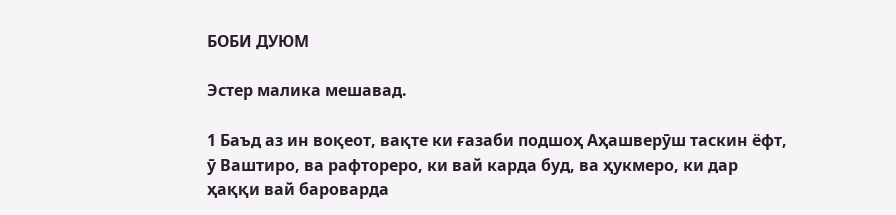БОБИ ДУЮМ

Эстер малика мешавад.

1 Баъд аз ин воқеот, вақте ки ғазаби подшоҳ Аҳашверӯш таскин ёфт, ӯ Ваштиро, ва рафтореро, ки вай карда буд, ва ҳукмеро, ки дар ҳаққи вай бароварда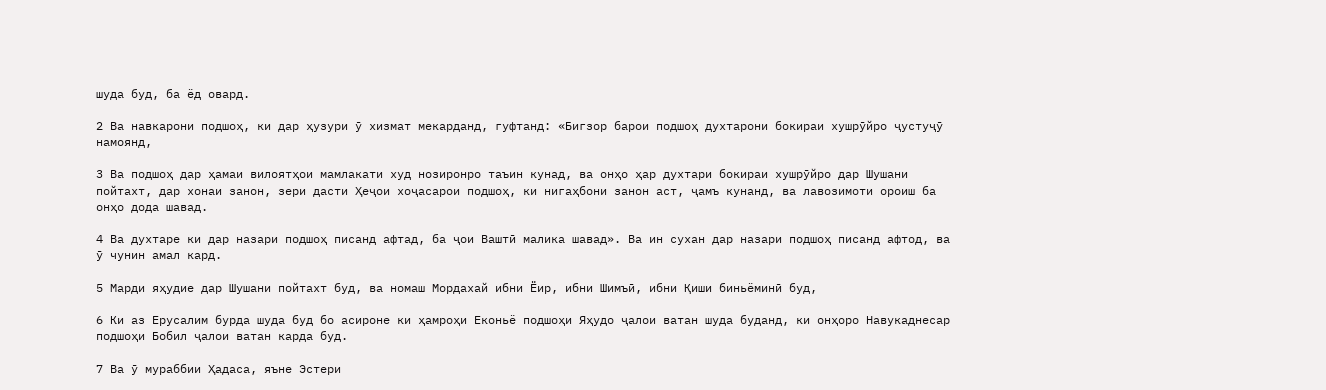шуда буд, ба ёд овард.

2 Ва навкарони подшоҳ, ки дар ҳузури ӯ хизмат мекарданд, гуфтанд: «Бигзор барои подшоҳ духтарони бокираи хушрӯйро ҷустуҷӯ намоянд,

3 Ва подшоҳ дар ҳамаи вилоятҳои мамлакати худ нозиронро таъин кунад, ва онҳо ҳар духтари бокираи хушрӯйро дар Шушани пойтахт, дар хонаи занон, зери дасти Ҳеҷои хоҷасарои подшоҳ, ки нигаҳбони занон аст, ҷамъ кунанд, ва лавозимоти ороиш ба онҳо дода шавад.

4 Ва духтаре ки дар назари подшоҳ писанд афтад, ба ҷои Ваштӣ малика шавад». Ва ин сухан дар назари подшоҳ писанд афтод, ва ӯ чунин амал кард.

5 Марди яҳудие дар Шушани пойтахт буд, ва номаш Мордахай ибни Ёир, ибни Шимъӣ, ибни Қиши биньёминӣ буд,

6 Ки аз Ерусалим бурда шуда буд бо асироне ки ҳамроҳи Еконьё подшоҳи Яҳудо ҷалои ватан шуда буданд, ки онҳоро Навукаднесар подшоҳи Бобил ҷалои ватан карда буд.

7 Ва ӯ мураббии Ҳадаса, яъне Эстери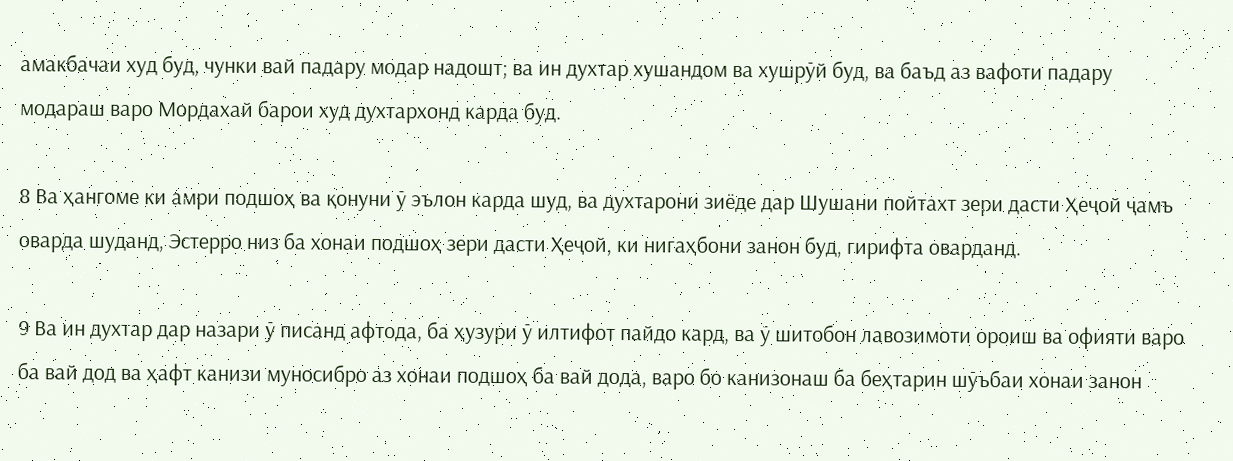амакбачаи худ буд, чунки вай падару модар надошт; ва ин духтар хушандом ва хушрӯй буд, ва баъд аз вафоти падару модараш варо Мордахай барои худ духтархонд карда буд.

8 Ва ҳангоме ки амри подшоҳ ва қонуни ӯ эълон карда шуд, ва духтарони зиёде дар Шушани пойтахт зери дасти Ҳеҷой ҷамъ оварда шуданд, Эстерро низ ба хонаи подшоҳ зери дасти Ҳеҷой, ки нигаҳбони занон буд, гирифта оварданд.

9 Ва ин духтар дар назари ӯ писанд афтода, ба ҳузури ӯ илтифот пайдо кард, ва ӯ шитобон лавозимоти ороиш ва офияти варо ба вай дод ва ҳафт канизи муносибро аз хонаи подшоҳ ба вай дода, варо бо канизонаш ба беҳтарин шӯъбаи хонаи занон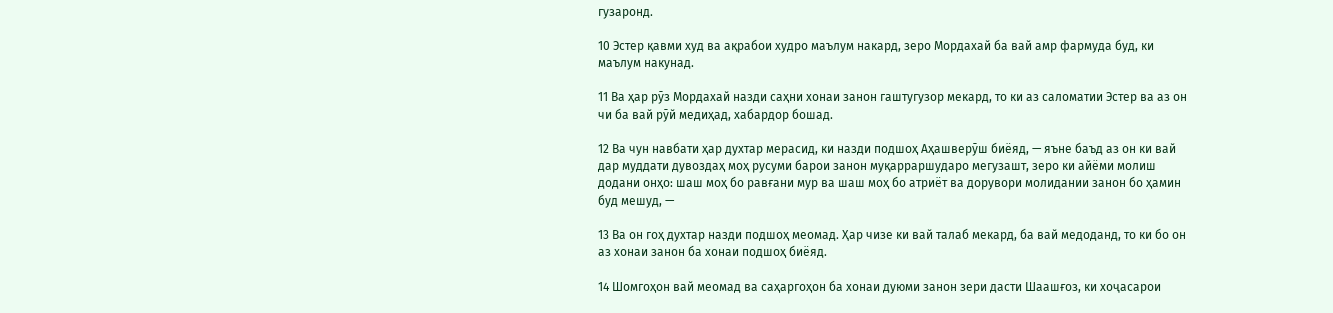гузаронд.

10 Эстер қавми худ ва ақрабои худро маълум накард, зеро Мордахай ба вай амр фармуда буд, ки маълум накунад.

11 Ва ҳар рӯз Мордахай назди саҳни хонаи занон гаштугузор мекард, то ки аз саломатии Эстер ва аз он чи ба вай рӯй медиҳад, хабардор бошад.

12 Ва чун навбати ҳар духтар мерасид, ки назди подшоҳ Аҳашверӯш биёяд, — яъне баъд аз он ки вай дар муддати дувоздаҳ моҳ русуми барои занон муқарраршударо мегузашт, зеро ки айёми молиш додани онҳо: шаш моҳ бо равғани мур ва шаш моҳ бо атриёт ва дорувори молидании занон бо ҳамин буд мешуд, —

13 Ва он гоҳ духтар назди подшоҳ меомад. Ҳар чизе ки вай талаб мекард, ба вай медоданд, то ки бо он аз хонаи занон ба хонаи подшоҳ биёяд.

14 Шомгоҳон вай меомад ва саҳаргоҳон ба хонаи дуюми занон зери дасти Шаашғоз, ки хоҷасарои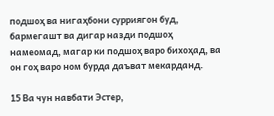подшоҳ ва нигаҳбони сурриягон буд, бармегашт ва дигар назди подшоҳ намеомад, магар ки подшоҳ варо бихоҳад, ва он гоҳ варо ном бурда даъват мекарданд.

15 Ва чун навбати Эстер,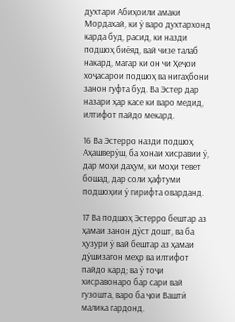духтари Абиҳоили амаки Мордахай, ки ӯ варо духтархонд карда буд, расид, ки назди подшоҳ биёяд, вай чизе талаб накард, магар ки он чи Ҳеҷои хоҷасарои подшоҳ ва нигаҳбони занон гуфта буд. Ва Эстер дар назари ҳар касе ки варо медид, илтифот пайдо мекард.

16 Ва Эстерро назди подшоҳ Аҳашверӯш, ба хонаи хисравии ӯ, дар моҳи даҳум, ки моҳи тевет бошад, дар соли ҳафтуми подшоҳии ӯ гирифта оварданд.

17 Ва подшоҳ Эстерро бештар аз ҳамаи занон дӯст дошт, ва ба ҳузури ӯ вай бештар аз ҳамаи дӯшизагон меҳр ва илтифот пайдо кард; ва ӯ тоҷи хисравонаро бар сари вай гузошта, варо ба ҷои Ваштӣ малика гардонд.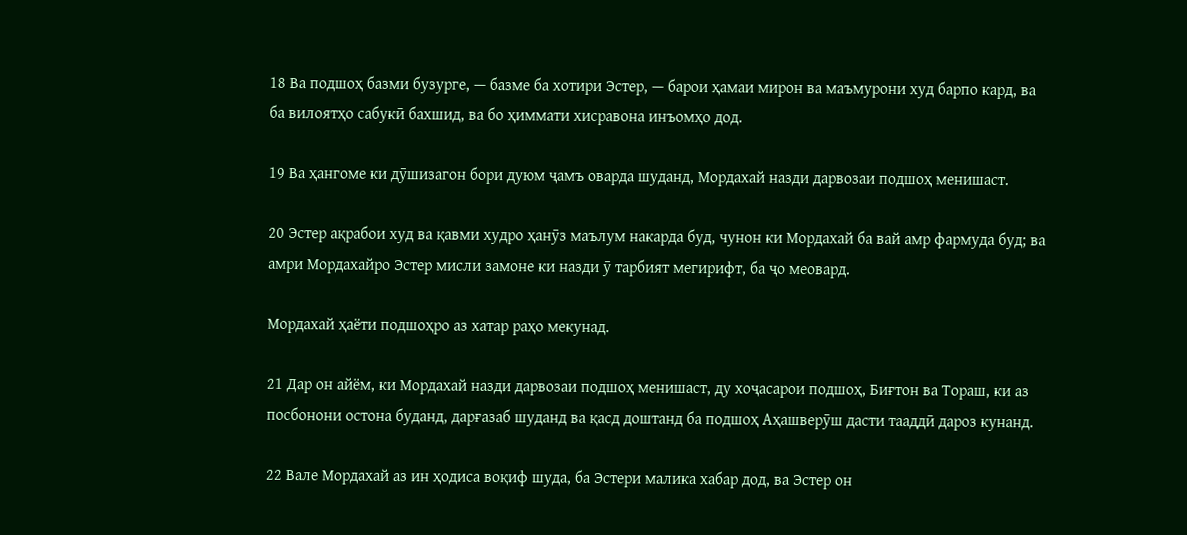18 Ва подшоҳ базми бузурге, — базме ба хотири Эстер, — барои ҳамаи мирон ва маъмурони худ барпо кард, ва ба вилоятҳо сабукӣ бахшид, ва бо ҳиммати хисравона инъомҳо дод.

19 Ва ҳангоме ки дӯшизагон бори дуюм ҷамъ оварда шуданд, Мордахай назди дарвозаи подшоҳ менишаст.

20 Эстер ақрабои худ ва қавми худро ҳанӯз маълум накарда буд, чунон ки Мордахай ба вай амр фармуда буд; ва амри Мордахайро Эстер мисли замоне ки назди ӯ тарбият мегирифт, ба ҷо меовард.

Мордахай ҳаёти подшоҳро аз хатар раҳо мекунад.

21 Дар он айём, ки Мордахай назди дарвозаи подшоҳ менишаст, ду хоҷасарои подшоҳ, Биғтон ва Тораш, ки аз посбонони остона буданд, дарғазаб шуданд ва қасд доштанд ба подшоҳ Аҳашверӯш дасти тааддӣ дароз кунанд.

22 Вале Мордахай аз ин ҳодиса воқиф шуда, ба Эстери малика хабар дод, ва Эстер он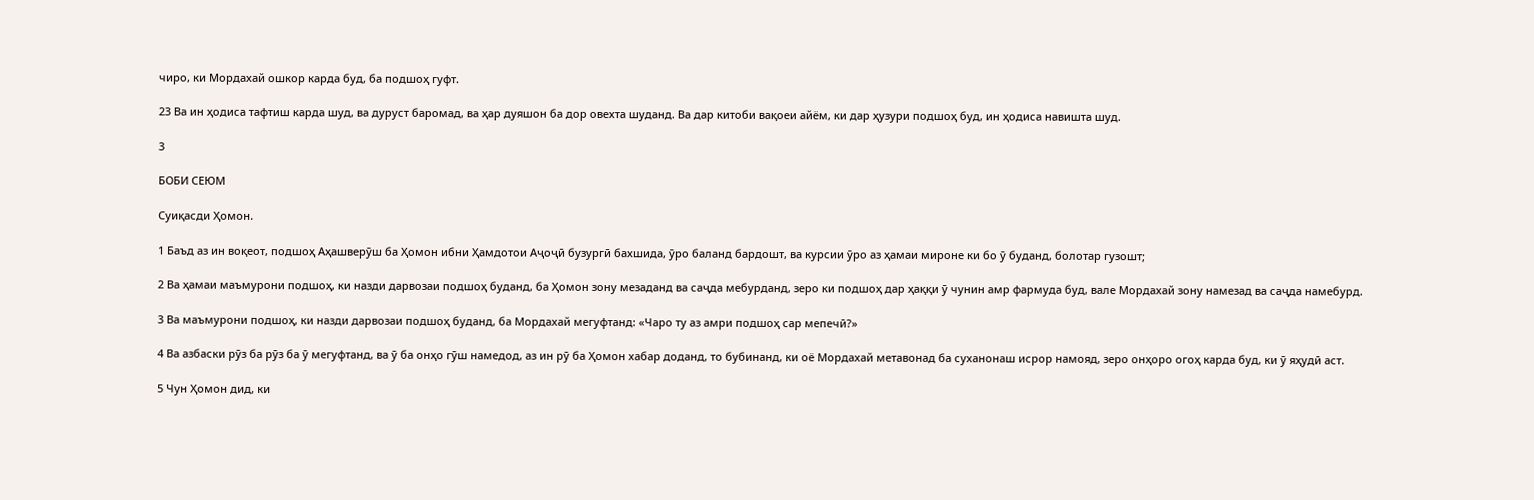чиро, ки Мордахай ошкор карда буд, ба подшоҳ гуфт.

23 Ва ин ҳодиса тафтиш карда шуд, ва дуруст баромад, ва ҳар дуяшон ба дор овехта шуданд. Ва дар китоби вақоеи айём, ки дар ҳузури подшоҳ буд, ин ҳодиса навишта шуд.

3

БОБИ СЕЮМ

Суиқасди Ҳомон.

1 Баъд аз ин воқеот, подшоҳ Аҳашверӯш ба Ҳомон ибни Ҳамдотои Аҷоҷӣ бузургӣ бахшида, ӯро баланд бардошт, ва курсии ӯро аз ҳамаи мироне ки бо ӯ буданд, болотар гузошт;

2 Ва ҳамаи маъмурони подшоҳ, ки назди дарвозаи подшоҳ буданд, ба Ҳомон зону мезаданд ва саҷда мебурданд, зеро ки подшоҳ дар ҳаққи ӯ чунин амр фармуда буд, вале Мордахай зону намезад ва саҷда намебурд.

3 Ва маъмурони подшоҳ, ки назди дарвозаи подшоҳ буданд, ба Мордахай мегуфтанд: «Чаро ту аз амри подшоҳ сар мепечӣ?»

4 Ва азбаски рӯз ба рӯз ба ӯ мегуфтанд, ва ӯ ба онҳо гӯш намедод, аз ин рӯ ба Ҳомон хабар доданд, то бубинанд, ки оё Мордахай метавонад ба суханонаш исрор намояд, зеро онҳоро огоҳ карда буд, ки ӯ яҳудӣ аст.

5 Чун Ҳомон дид, ки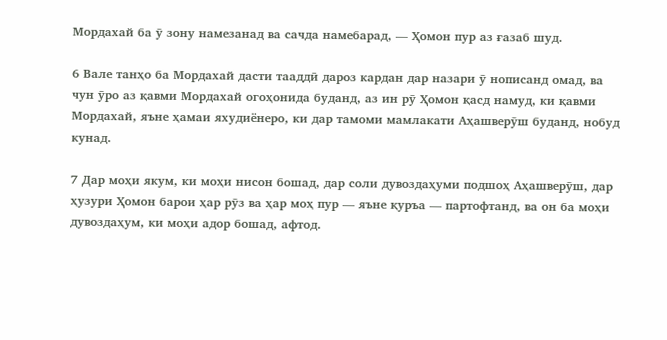Мордахай ба ӯ зону намезанад ва сачда намебарад, — Ҳомон пур аз ғазаб шуд.

6 Вале танҳо ба Мордахай дасти тааддӣ дароз кардан дар назари ӯ нописанд омад, ва чун ӯро аз қавми Мордахай огоҳонида буданд, аз ин рӯ Ҳомон қасд намуд, ки қавми Мордахай, яъне ҳамаи яхудиёнеро, ки дар тамоми мамлакати Аҳашверӯш буданд, нобуд кунад.

7 Дар моҳи якум, ки моҳи нисон бошад, дар соли дувоздаҳуми подшоҳ Аҳашверӯш, дар ҳузури Ҳомон барои ҳар рӯз ва ҳар моҳ пур — яъне қуръа — партофтанд, ва он ба моҳи дувоздаҳум, ки моҳи адор бошад, афтод.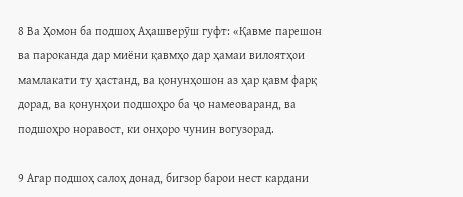8 Ва Ҳомон ба подшоҳ Аҳашверӯш гуфт: «Қавме парешон ва пароканда дар миёни қавмҳо дар ҳамаи вилоятҳои мамлакати ту ҳастанд, ва қонунҳошон аз ҳар қавм фарқ дорад, ва қонунҳои подшоҳро ба ҷо намеоваранд, ва подшоҳро норавост, ки онҳоро чунин вогузорад.

9 Агар подшоҳ салоҳ донад, бигзор барои нест кардани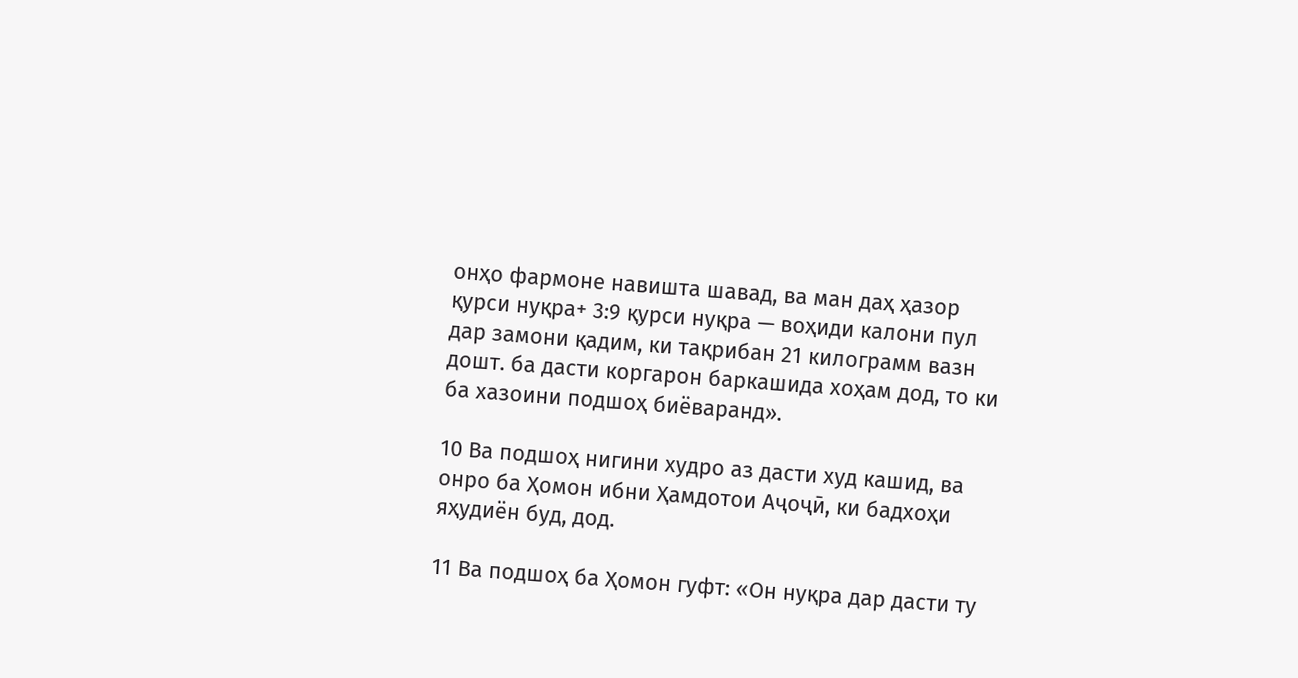онҳо фармоне навишта шавад, ва ман даҳ ҳазор қурси нуқра+ 3:9 қурси нуқра — воҳиди калони пул дар замони қадим, ки тақрибан 21 килограмм вазн дошт. ба дасти коргарон баркашида хоҳам дод, то ки ба хазоини подшоҳ биёваранд».

10 Ва подшоҳ нигини худро аз дасти худ кашид, ва онро ба Ҳомон ибни Ҳамдотои Аҷоҷӣ, ки бадхоҳи яҳудиён буд, дод.

11 Ва подшоҳ ба Ҳомон гуфт: «Он нуқра дар дасти ту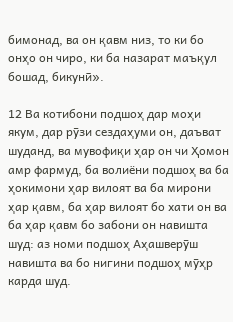бимонад, ва он қавм низ, то ки бо онҳо он чиро, ки ба назарат маъқул бошад, бикунӣ».

12 Ва котибони подшоҳ дар моҳи якум, дар рӯзи сездаҳуми он, даъват шуданд, ва мувофиқи ҳар он чи Ҳомон амр фармуд, ба волиёни подшоҳ ва ба ҳокимони ҳар вилоят ва ба мирони ҳар қавм, ба ҳар вилоят бо хати он ва ба ҳар қавм бо забони он навишта шуд: аз номи подшоҳ Аҳашверӯш навишта ва бо нигини подшоҳ мӯҳр карда шуд.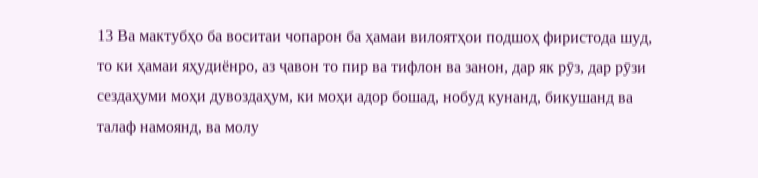13 Ва мактубҳо ба воситаи чопарон ба ҳамаи вилоятҳои подшоҳ фиристода шуд, то ки ҳамаи яҳудиёнро, аз ҷавон то пир ва тифлон ва занон, дар як рӯз, дар рӯзи сездаҳуми моҳи дувоздаҳум, ки моҳи адор бошад, нобуд кунанд, бикушанд ва талаф намоянд, ва молу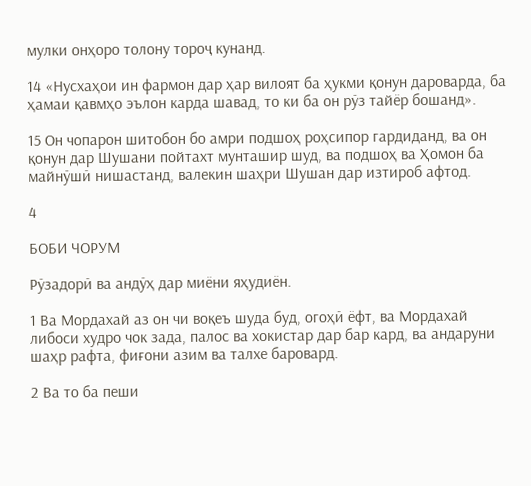мулки онҳоро толону тороҷ кунанд.

14 «Нусхаҳои ин фармон дар ҳар вилоят ба ҳукми қонун дароварда, ба ҳамаи қавмҳо эълон карда шавад, то ки ба он рӯз тайёр бошанд».

15 Он чопарон шитобон бо амри подшоҳ роҳсипор гардиданд, ва он қонун дар Шушани пойтахт мунташир шуд, ва подшоҳ ва Ҳомон ба майнӯшӣ нишастанд, валекин шаҳри Шушан дар изтироб афтод.

4

БОБИ ЧОРУМ

Рӯзадорӣ ва андӯҳ дар миёни яҳудиён.

1 Ва Мордахай аз он чи воқеъ шуда буд, огоҳӣ ёфт, ва Мордахай либоси худро чок зада, палос ва хокистар дар бар кард, ва андаруни шаҳр рафта, фиғони азим ва талхе баровард.

2 Ва то ба пеши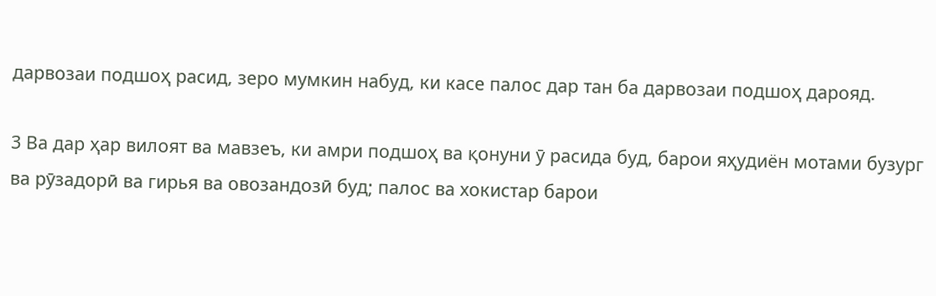дарвозаи подшоҳ расид, зеро мумкин набуд, ки касе палос дар тан ба дарвозаи подшоҳ дарояд.

3 Ва дар ҳар вилоят ва мавзеъ, ки амри подшоҳ ва қонуни ӯ расида буд, барои яҳудиён мотами бузург ва рӯзадорӣ ва гирья ва овозандозӣ буд; палос ва хокистар барои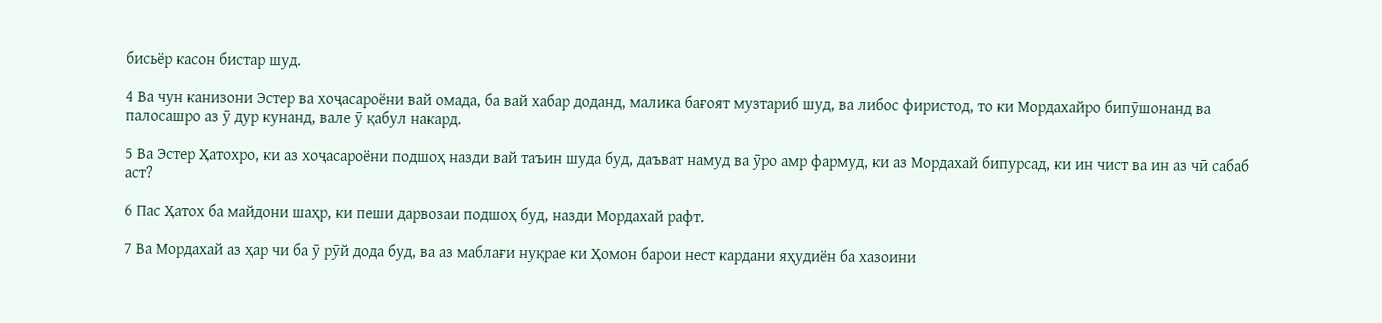бисьёр касон бистар шуд.

4 Ва чун канизони Эстер ва хоҷасароёни вай омада, ба вай хабар доданд, малика бағоят музтариб шуд, ва либос фиристод, то ки Мордахайро бипӯшонанд ва палосашро аз ӯ дур кунанд, вале ӯ қабул накард.

5 Ва Эстер Ҳатохро, ки аз хоҷасароёни подшоҳ назди вай таъин шуда буд, даъват намуд ва ӯро амр фармуд, ки аз Мордахай бипурсад, ки ин чист ва ин аз чӣ сабаб аст?

6 Пас Ҳатох ба майдони шаҳр, ки пеши дарвозаи подшоҳ буд, назди Мордахай рафт.

7 Ва Мордахай аз ҳар чи ба ӯ рӯй дода буд, ва аз маблағи нуқрае ки Ҳомон барои нест кардани яҳудиён ба хазоини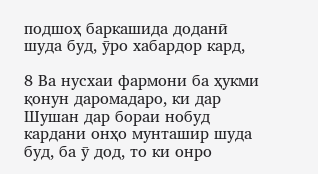подшоҳ баркашида доданӣ шуда буд, ӯро хабардор кард,

8 Ва нусхаи фармони ба ҳукми қонун даромадаро, ки дар Шушан дар бораи нобуд кардани онҳо мунташир шуда буд, ба ӯ дод, то ки онро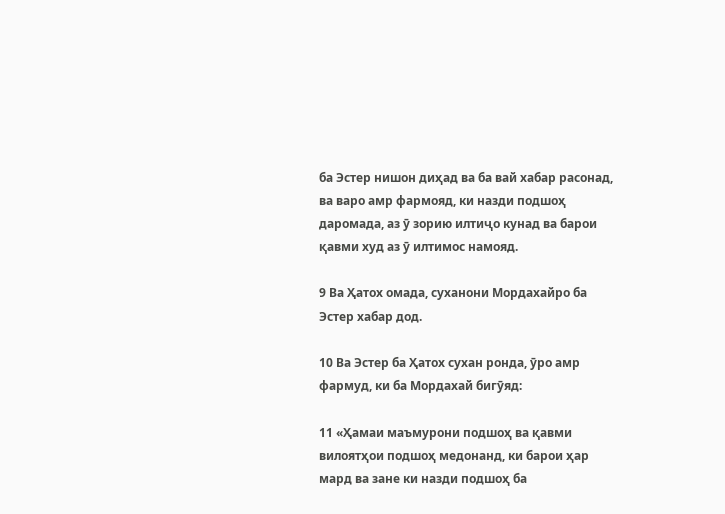ба Эстер нишон диҳад ва ба вай хабар расонад, ва варо амр фармояд, ки назди подшоҳ даромада, аз ӯ зорию илтиҷо кунад ва барои қавми худ аз ӯ илтимос намояд.

9 Ва Ҳатох омада, суханони Мордахайро ба Эстер хабар дод.

10 Ва Эстер ба Ҳатох сухан ронда, ӯро амр фармуд, ки ба Мордахай бигӯяд:

11 «Ҳамаи маъмурони подшоҳ ва қавми вилоятҳои подшоҳ медонанд, ки барои ҳар мард ва зане ки назди подшоҳ ба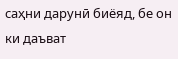саҳни дарунӣ биёяд, бе он ки даъват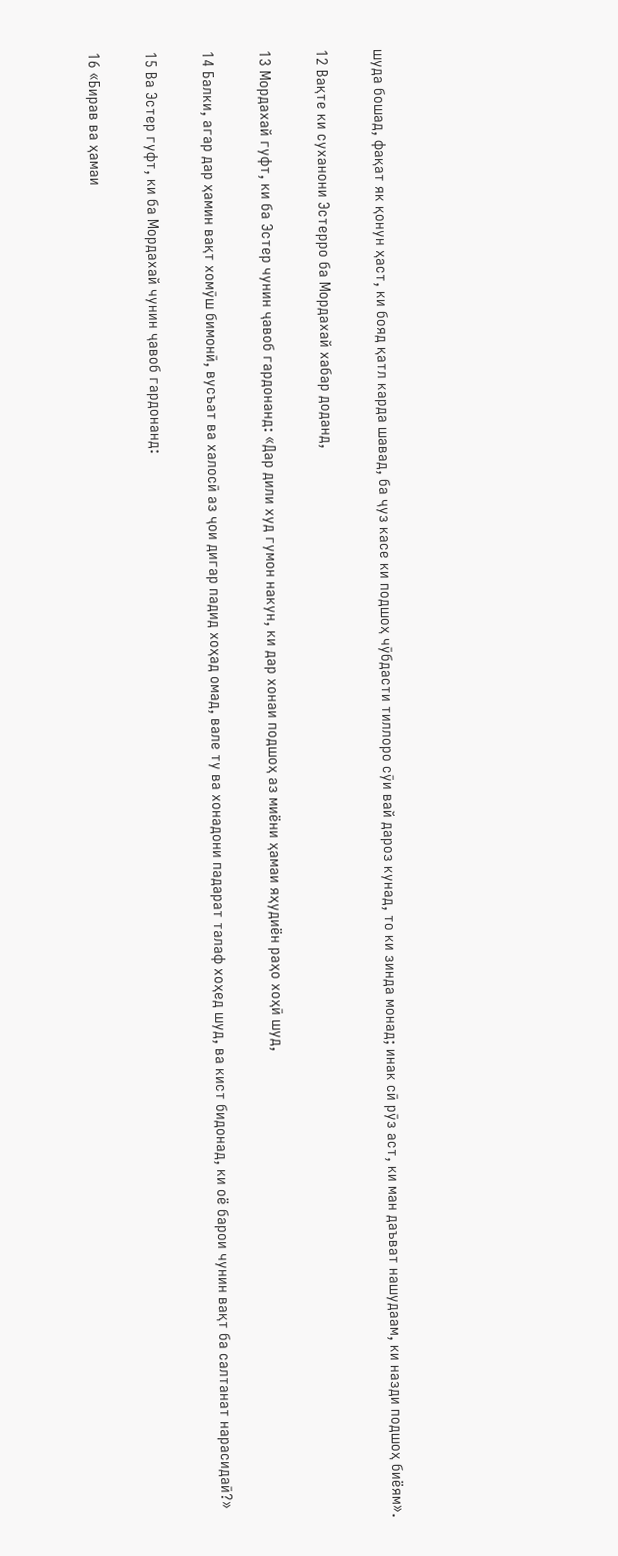шуда бошад, фақат як қонун ҳаст, ки бояд қатл карда шавад, ба ҷуз касе ки подшоҳ чӯбдасти тиллоро сӯи вай дароз кунад, то ки зинда монад; инак сӣ рӯз аст, ки ман даъват нашудаам, ки назди подшоҳ биёям».

12 Вақте ки суханони Эстерро ба Мордахай хабар доданд,

13 Мордахай гуфт, ки ба Эстер чунин ҷавоб гардонанд: «Дар дили худ гумон накун, ки дар хонаи подшоҳ аз миёни ҳамаи яҳудиён раҳо хоҳӣ шуд,

14 Балки, агар дар ҳамин вақт хомӯш бимонӣ, вусъат ва халосӣ аз ҷои дигар падид хоҳад омад, вале ту ва хонадони падарат талаф хоҳед шуд, ва кист бидонад, ки оё барои чунин вақт ба салтанат нарасидаӣ?»

15 Ва Эстер гуфт, ки ба Мордахай чунин ҷавоб гардонанд:

16 «Бирав ва ҳамаи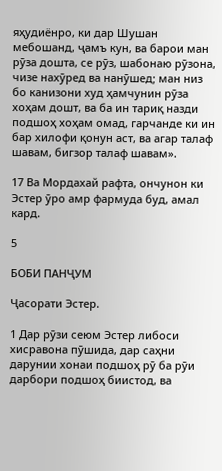яҳудиёнро, ки дар Шушан мебошанд, ҷамъ кун, ва барои ман рӯза дошта, се рӯз, шабонаю рӯзона, чизе нахӯред ва нанӯшед; ман низ бо канизони худ ҳамчунин рӯза хоҳам дошт, ва ба ин тариқ назди подшоҳ хоҳам омад, гарчанде ки ин бар хилофи қонун аст, ва агар талаф шавам, бигзор талаф шавам».

17 Ва Мордахай рафта, ончунон ки Эстер ӯро амр фармуда буд, амал кард.

5

БОБИ ПАНҶУМ

Ҷасорати Эстер.

1 Дар рӯзи сеюм Эстер либоси хисравона пӯшида, дар саҳни дарунии хонаи подшоҳ рӯ ба рӯи дарбори подшоҳ биистод, ва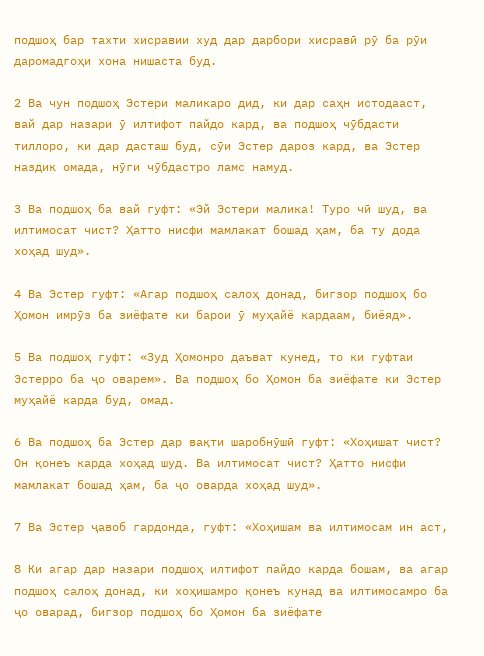подшоҳ бар тахти хисравии худ дар дарбори хисравӣ рӯ ба рӯи даромадгоҳи хона нишаста буд.

2 Ва чун подшоҳ Эстери маликаро дид, ки дар саҳн истодааст, вай дар назари ӯ илтифот пайдо кард, ва подшоҳ чӯбдасти тиллоро, ки дар дасташ буд, сӯи Эстер дароз кард, ва Эстер наздик омада, нӯги чӯбдастро ламс намуд.

3 Ва подшоҳ ба вай гуфт: «Эй Эстери малика! Туро чӣ шуд, ва илтимосат чист? Ҳатто нисфи мамлакат бошад ҳам, ба ту дода хоҳад шуд».

4 Ва Эстер гуфт: «Агар подшоҳ салоҳ донад, бигзор подшоҳ бо Ҳомон имрӯз ба зиёфате ки барои ӯ муҳайё кардаам, биёяд».

5 Ва подшоҳ гуфт: «Зуд Ҳомонро даъват кунед, то ки гуфтаи Эстерро ба ҷо оварем». Ва подшоҳ бо Ҳомон ба зиёфате ки Эстер муҳайё карда буд, омад.

6 Ва подшоҳ ба Эстер дар вақти шаробнӯшӣ гуфт: «Хоҳишат чист? Он қонеъ карда хоҳад шуд. Ва илтимосат чист? Ҳатто нисфи мамлакат бошад ҳам, ба ҷо оварда хоҳад шуд».

7 Ва Эстер ҷавоб гардонда, гуфт: «Хоҳишам ва илтимосам ин аст,

8 Ки агар дар назари подшоҳ илтифот пайдо карда бошам, ва агар подшоҳ салоҳ донад, ки хоҳишамро қонеъ кунад ва илтимосамро ба ҷо оварад, бигзор подшоҳ бо Ҳомон ба зиёфате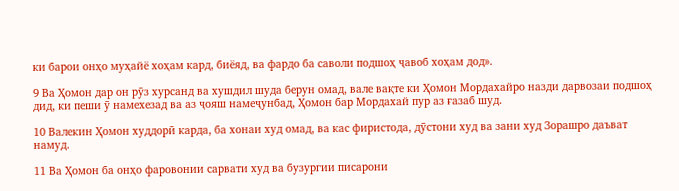ки барои онҳо муҳайё хоҳам кард, биёяд, ва фардо ба саволи подшоҳ ҷавоб хоҳам дод».

9 Ва Ҳомон дар он рӯз хурсанд ва хушдил шуда берун омад, вале вақте ки Ҳомон Мордахайро назди дарвозаи подшоҳ дид, ки пеши ӯ намехезад ва аз ҷояш намеҷунбад, Ҳомон бар Мордахай пур аз ғазаб шуд.

10 Валекин Ҳомон худдорӣ карда, ба хонаи худ омад, ва кас фиристода, дӯстони худ ва зани худ Зорашро даъват намуд.

11 Ва Ҳомон ба онҳо фаровонии сарвати худ ва бузургии писарони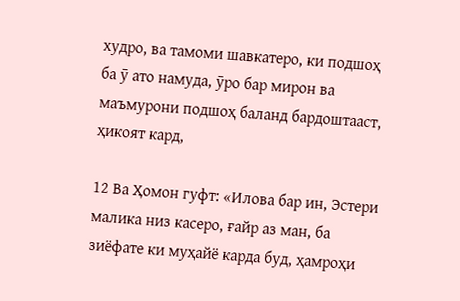худро, ва тамоми шавкатеро, ки подшоҳ ба ӯ ато намуда, ӯро бар мирон ва маъмурони подшоҳ баланд бардоштааст, ҳикоят кард,

12 Ва Ҳомон гуфт: «Илова бар ин, Эстери малика низ касеро, ғайр аз ман, ба зиёфате ки муҳайё карда буд, ҳамроҳи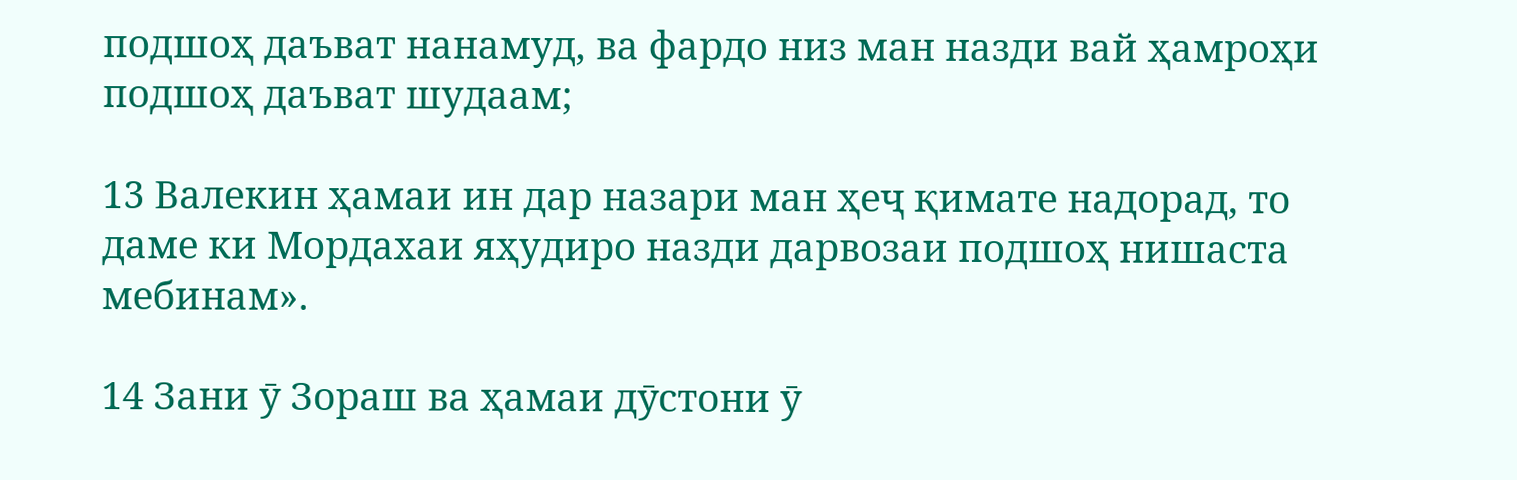подшоҳ даъват нанамуд, ва фардо низ ман назди вай ҳамроҳи подшоҳ даъват шудаам;

13 Валекин ҳамаи ин дар назари ман ҳеҷ қимате надорад, то даме ки Мордахаи яҳудиро назди дарвозаи подшоҳ нишаста мебинам».

14 Зани ӯ Зораш ва ҳамаи дӯстони ӯ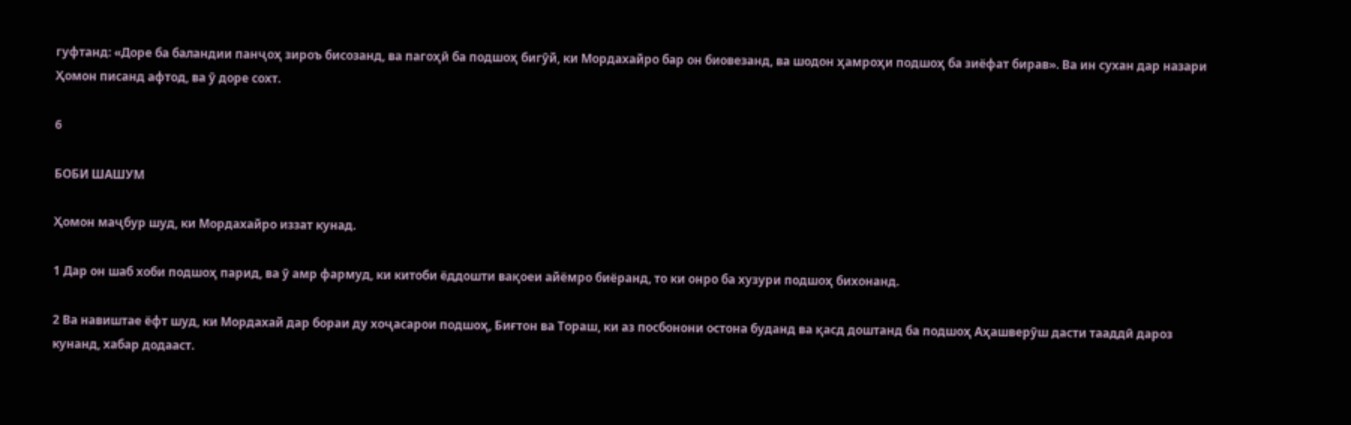гуфтанд: «Доре ба баландии панҷоҳ зироъ бисозанд, ва пагоҳӣ ба подшоҳ бигӯй, ки Мордахайро бар он биовезанд, ва шодон ҳамроҳи подшоҳ ба зиёфат бирав». Ва ин сухан дар назари Ҳомон писанд афтод, ва ӯ доре сохт.

6

БОБИ ШАШУМ

Ҳомон маҷбур шуд, ки Мордахайро иззат кунад.

1 Дар он шаб хоби подшоҳ парид, ва ӯ амр фармуд, ки китоби ёддошти вақоеи айёмро биёранд, то ки онро ба хузури подшоҳ бихонанд.

2 Ва навиштае ёфт шуд, ки Мордахай дар бораи ду хоҷасарои подшоҳ, Биғтон ва Тораш, ки аз посбонони остона буданд ва қасд доштанд ба подшоҳ Аҳашверӯш дасти тааддӣ дароз кунанд, хабар додааст.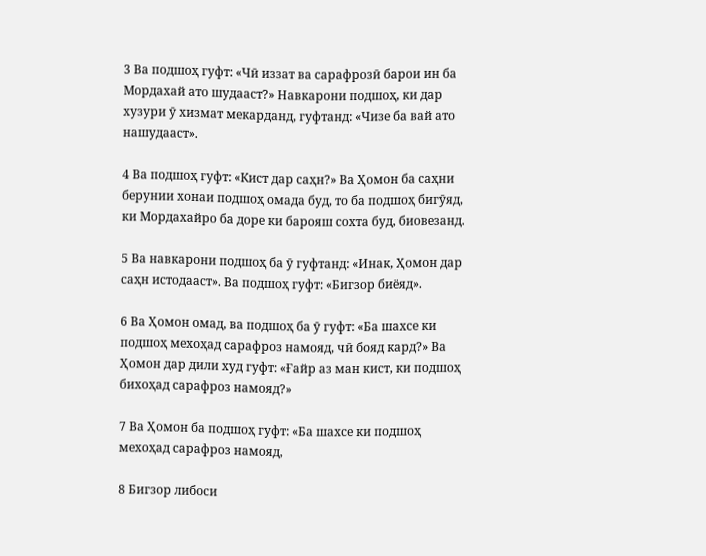3 Ва подшоҳ гуфт: «Чӣ иззат ва сарафрозӣ барои ин ба Мордахай ато шудааст?» Навкарони подшоҳ, ки дар хузури ӯ хизмат мекарданд, гуфтанд: «Чизе ба вай ато нашудааст».

4 Ва подшоҳ гуфт: «Кист дар саҳн?» Ва Ҳомон ба саҳни берунии хонаи подшоҳ омада буд, то ба подшоҳ бигӯяд, ки Мордахайро ба доре ки барояш сохта буд, биовезанд.

5 Ва навкарони подшоҳ ба ӯ гуфтанд: «Инак, Ҳомон дар саҳн истодааст». Ва подшоҳ гуфт: «Бигзор биёяд».

6 Ва Ҳомон омад, ва подшоҳ ба ӯ гуфт: «Ба шахсе ки подшоҳ мехоҳад сарафроз намояд, чӣ бояд кард?» Ва Ҳомон дар дили худ гуфт: «Ғайр аз ман кист, ки подшоҳ бихоҳад сарафроз намояд?»

7 Ва Ҳомон ба подшоҳ гуфт: «Ба шахсе ки подшоҳ мехоҳад сарафроз намояд,

8 Бигзор либоси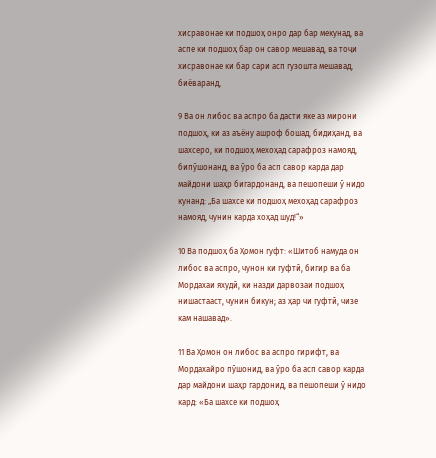хисравонае ки подшоҳ онро дар бар мекунад, ва аспе ки подшоҳ бар он савор мешавад, ва тоҷи хисравонае ки бар сари асп гузошта мешавад, биёваранд,

9 Ва он либос ва аспро ба дасти яке аз мирони подшоҳ, ки аз аъёну ашроф бошад, бидиҳанд, ва шахсеро, ки подшоҳ мехоҳад сарафроз намояд, бипӯшонанд, ва ӯро ба асп савор карда дар майдони шаҳр бигардонанд, ва пешопеши ӯ нидо кунанд: „Ба шахсе ки подшоҳ мехоҳад сарафроз намояд, чунин карда хоҳад шуд!“»

10 Ва подшоҳ ба Ҳомон гуфт: «Шитоб намуда он либос ва аспро, чунон ки гуфтӣ, бигир ва ба Мордахаи яхудӣ, ки назди дарвозаи подшоҳ нишастааст, чунин бикун; аз ҳар чи гуфтӣ, чизе кам нашавад».

11 Ва Ҳомон он либос ва аспро гирифт, ва Мордахайро пӯшонид, ва ӯро ба асп савор карда дар майдони шаҳр гардонид, ва пешопеши ӯ нидо кард: «Ба шахсе ки подшоҳ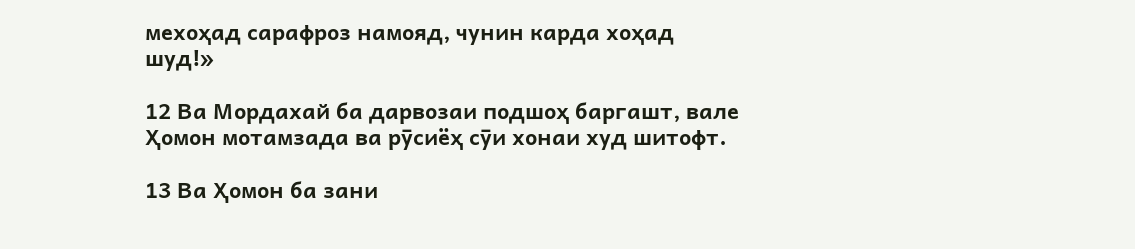мехоҳад сарафроз намояд, чунин карда хоҳад шуд!»

12 Ва Мордахай ба дарвозаи подшоҳ баргашт, вале Ҳомон мотамзада ва рӯсиёҳ сӯи хонаи худ шитофт.

13 Ва Ҳомон ба зани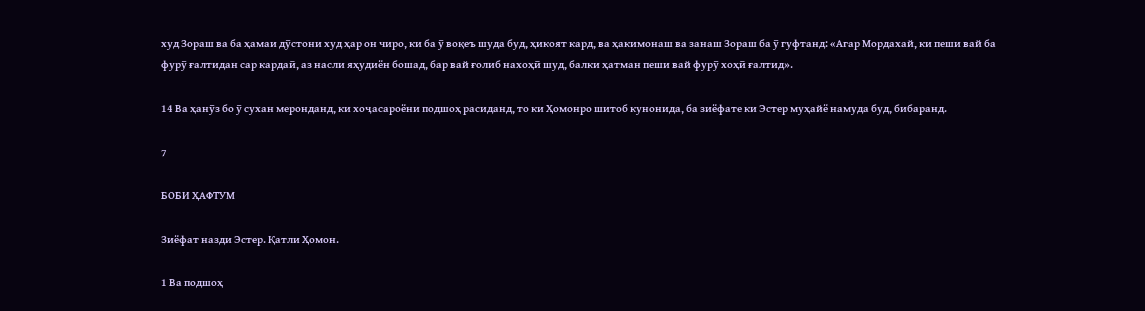худ Зораш ва ба ҳамаи дӯстони худ ҳар он чиро, ки ба ӯ воқеъ шуда буд, ҳикоят кард, ва ҳакимонаш ва занаш Зораш ба ӯ гуфтанд: «Агар Мордахай, ки пеши вай ба фурӯ ғалтидан сар кардаӣ, аз насли яҳудиён бошад, бар вай ғолиб нахоҳӣ шуд, балки ҳатман пеши вай фурӯ хоҳӣ ғалтид».

14 Ва ҳанӯз бо ӯ сухан меронданд, ки хоҷасароёни подшоҳ расиданд, то ки Ҳомонро шитоб кунонида, ба зиёфате ки Эстер муҳайё намуда буд, бибаранд.

7

БОБИ ҲАФТУМ

Зиёфат назди Эстер. Қатли Ҳомон.

1 Ва подшоҳ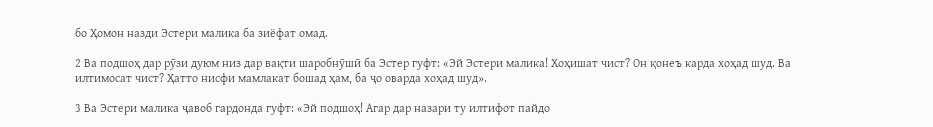бо Ҳомон назди Эстери малика ба зиёфат омад.

2 Ва подшоҳ дар рӯзи дуюм низ дар вақти шаробнӯшӣ ба Эстер гуфт: «Эй Эстери малика! Хоҳишат чист? Он қонеъ карда хоҳад шуд. Ва илтимосат чист? Ҳатто нисфи мамлакат бошад ҳам, ба ҷо оварда хоҳад шуд».

3 Ва Эстери малика ҷавоб гардонда гуфт: «Эй подшоҳ! Агар дар назари ту илтифот пайдо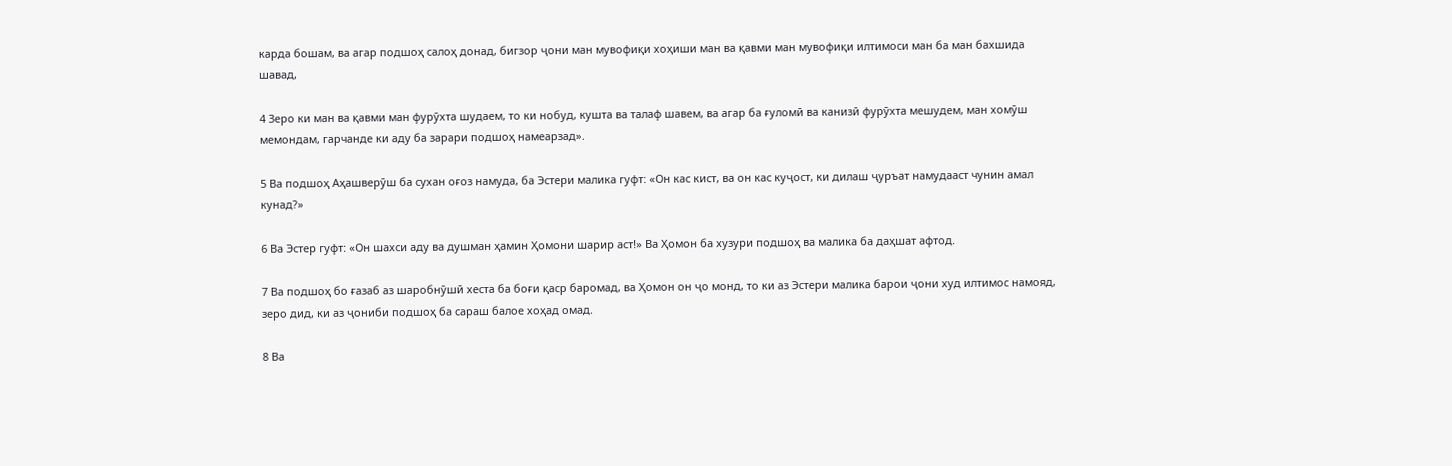карда бошам, ва агар подшоҳ салоҳ донад, бигзор ҷони ман мувофиқи хоҳиши ман ва қавми ман мувофиқи илтимоси ман ба ман бахшида шавад,

4 Зеро ки ман ва қавми ман фурӯхта шудаем, то ки нобуд, кушта ва талаф шавем, ва агар ба ғуломӣ ва канизӣ фурӯхта мешудем, ман хомӯш мемондам, гарчанде ки аду ба зарари подшоҳ намеарзад».

5 Ва подшоҳ Аҳашверӯш ба сухан оғоз намуда, ба Эстери малика гуфт: «Он кас кист, ва он кас куҷост, ки дилаш ҷуръат намудааст чунин амал кунад?»

6 Ва Эстер гуфт: «Он шахси аду ва душман ҳамин Ҳомони шарир аст!» Ва Ҳомон ба хузури подшоҳ ва малика ба даҳшат афтод.

7 Ва подшоҳ бо ғазаб аз шаробнӯшӣ хеста ба боғи қаср баромад, ва Ҳомон он ҷо монд, то ки аз Эстери малика барои ҷони худ илтимос намояд, зеро дид, ки аз ҷониби подшоҳ ба сараш балое хоҳад омад.

8 Ва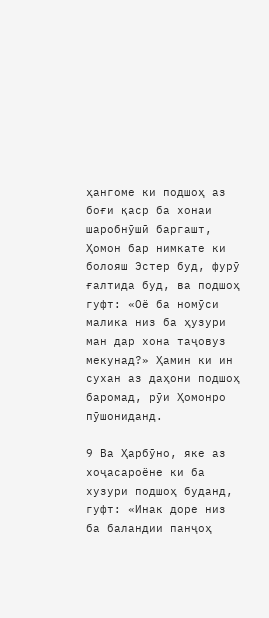ҳангоме ки подшоҳ аз боғи қаср ба хонаи шаробнӯшӣ баргашт, Ҳомон бар нимкате ки болояш Эстер буд, фурӯ ғалтида буд, ва подшоҳ гуфт: «Оё ба номӯси малика низ ба ҳузури ман дар хона таҷовуз мекунад?» Ҳамин ки ин сухан аз даҳони подшоҳ баромад, рӯи Ҳомонро пӯшониданд.

9 Ва Ҳарбӯно, яке аз хоҷасароёне ки ба хузури подшоҳ буданд, гуфт: «Инак доре низ ба баландии панҷоҳ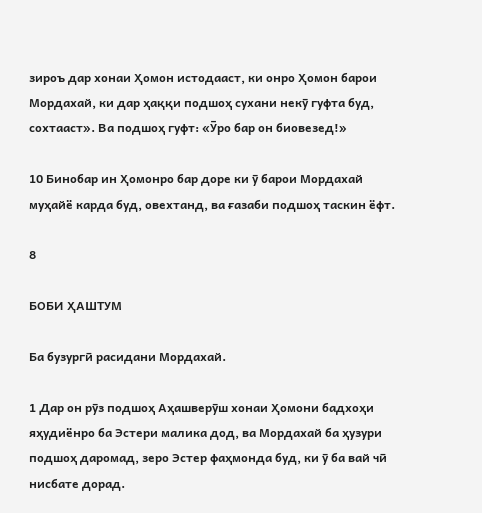зироъ дар хонаи Ҳомон истодааст, ки онро Ҳомон барои Мордахай, ки дар ҳаққи подшоҳ сухани некӯ гуфта буд, сохтааст». Ва подшоҳ гуфт: «Ӯро бар он биовезед!»

10 Бинобар ин Ҳомонро бар доре ки ӯ барои Мордахай муҳайё карда буд, овехтанд, ва ғазаби подшоҳ таскин ёфт.

8

БОБИ ҲАШТУМ

Ба бузургӣ расидани Мордахай.

1 Дар он рӯз подшоҳ Аҳашверӯш хонаи Ҳомони бадхоҳи яҳудиёнро ба Эстери малика дод, ва Мордахай ба ҳузури подшоҳ даромад, зеро Эстер фаҳмонда буд, ки ӯ ба вай чӣ нисбате дорад.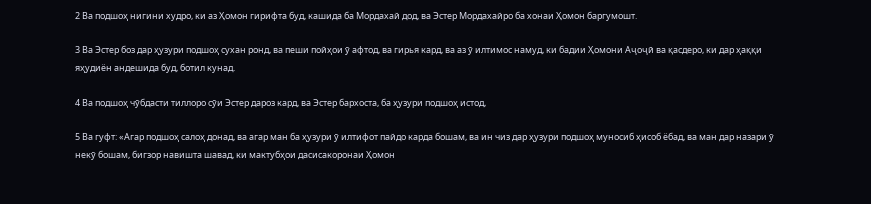2 Ва подшоҳ нигини худро, ки аз Ҳомон гирифта буд, кашида ба Мордахай дод, ва Эстер Мордахайро ба хонаи Ҳомон баргумошт.

3 Ва Эстер боз дар ҳузури подшоҳ сухан ронд, ва пеши пойҳои ӯ афтод, ва гирья кард, ва аз ӯ илтимос намуд, ки бадии Ҳомони Аҷоҷӣ ва қасдеро, ки дар ҳаққи яҳудиён андешида буд, ботил кунад.

4 Ва подшоҳ чӯбдасти тиллоро сӯи Эстер дароз кард, ва Эстер бархоста, ба ҳузури подшоҳ истод,

5 Ва гуфт: «Агар подшоҳ салоҳ донад, ва агар ман ба ҳузури ӯ илтифот пайдо карда бошам, ва ин чиз дар ҳузури подшоҳ муносиб ҳисоб ёбад, ва ман дар назари ӯ некӯ бошам, бигзор навишта шавад, ки мактубҳои дасисакоронаи Ҳомон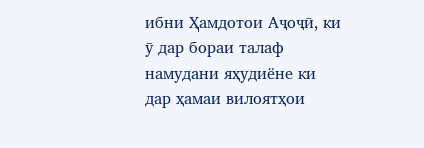ибни Ҳамдотои Аҷоҷӣ, ки ӯ дар бораи талаф намудани яҳудиёне ки дар ҳамаи вилоятҳои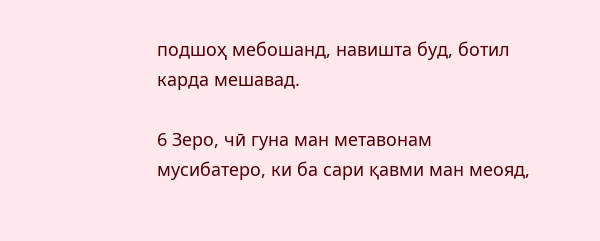подшоҳ мебошанд, навишта буд, ботил карда мешавад.

6 Зеро, чӣ гуна ман метавонам мусибатеро, ки ба сари қавми ман меояд,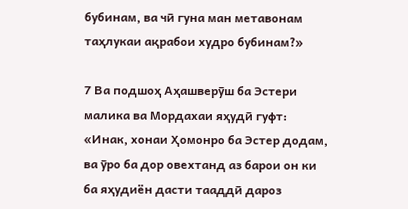бубинам, ва чӣ гуна ман метавонам таҳлукаи ақрабои худро бубинам?»

7 Ва подшоҳ Аҳашверӯш ба Эстери малика ва Мордахаи яҳудӣ гуфт: «Инак, хонаи Ҳомонро ба Эстер додам, ва ӯро ба дор овехтанд аз барои он ки ба яҳудиён дасти тааддӣ дароз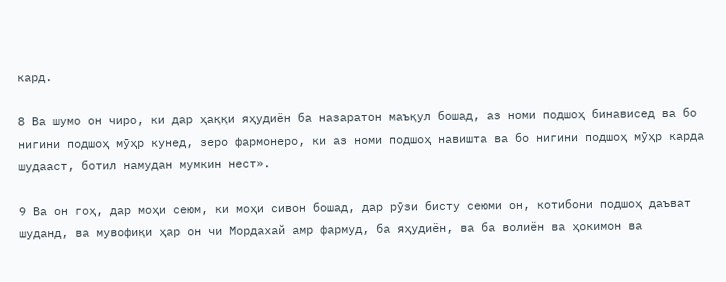кард.

8 Ва шумо он чиро, ки дар ҳаққи яҳудиён ба назаратон маъқул бошад, аз номи подшоҳ бинависед ва бо нигини подшоҳ мӯҳр кунед, зеро фармонеро, ки аз номи подшоҳ навишта ва бо нигини подшоҳ мӯҳр карда шудааст, ботил намудан мумкин нест».

9 Ва он гоҳ, дар моҳи сеюм, ки моҳи сивон бошад, дар рӯзи бисту сеюми он, котибони подшоҳ даъват шуданд, ва мувофиқи ҳар он чи Мордахай амр фармуд, ба яҳудиён, ва ба волиён ва ҳокимон ва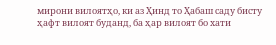мирони вилоятҳо, ки аз Ҳинд то Ҳабаш саду бисту ҳафт вилоят буданд, ба ҳар вилоят бо хати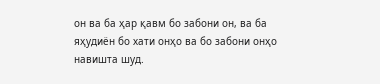он ва ба ҳар қавм бо забони он, ва ба яҳудиён бо хати онҳо ва бо забони онҳо навишта шуд.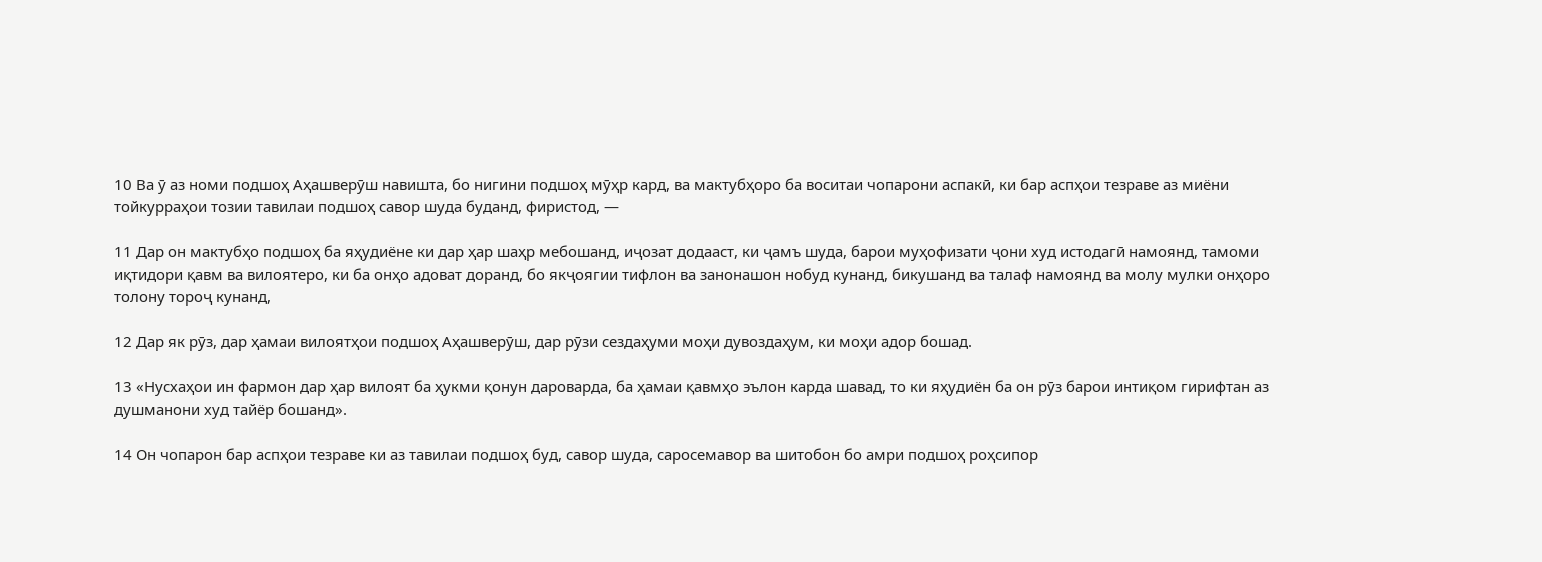10 Ва ӯ аз номи подшоҳ Аҳашверӯш навишта, бо нигини подшоҳ мӯҳр кард, ва мактубҳоро ба воситаи чопарони аспакӣ, ки бар аспҳои тезраве аз миёни тойкурраҳои тозии тавилаи подшоҳ савор шуда буданд, фиристод, —

11 Дар он мактубҳо подшоҳ ба яҳудиёне ки дар ҳар шаҳр мебошанд, иҷозат додааст, ки ҷамъ шуда, барои муҳофизати ҷони худ истодагӣ намоянд, тамоми иқтидори қавм ва вилоятеро, ки ба онҳо адоват доранд, бо якҷоягии тифлон ва занонашон нобуд кунанд, бикушанд ва талаф намоянд ва молу мулки онҳоро толону тороҷ кунанд,

12 Дар як рӯз, дар ҳамаи вилоятҳои подшоҳ Аҳашверӯш, дар рӯзи сездаҳуми моҳи дувоздаҳум, ки моҳи адор бошад.

13 «Нусхаҳои ин фармон дар ҳар вилоят ба ҳукми қонун дароварда, ба ҳамаи қавмҳо эълон карда шавад, то ки яҳудиён ба он рӯз барои интиқом гирифтан аз душманони худ тайёр бошанд».

14 Он чопарон бар аспҳои тезраве ки аз тавилаи подшоҳ буд, савор шуда, саросемавор ва шитобон бо амри подшоҳ роҳсипор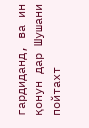гардиданд, ва ин қонун дар Шушани пойтахт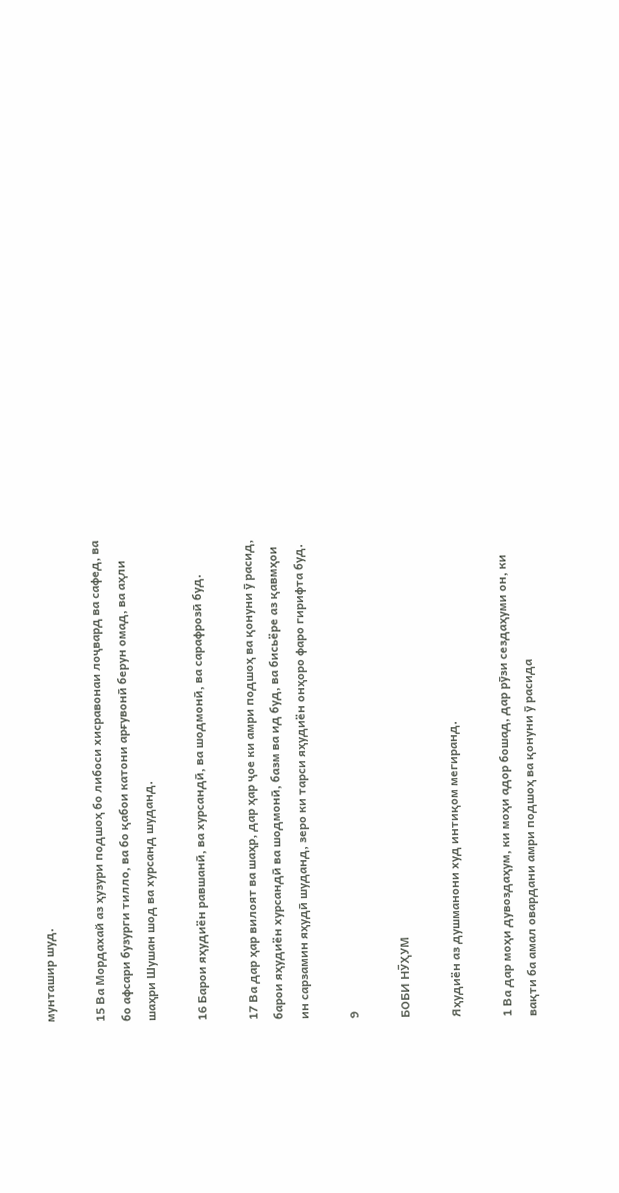мунташир шуд.

15 Ва Мордахай аз ҳузури подшоҳ бо либоси хисравонаи лоҷвард ва сафед, ва бо афсари бузурги тилло, ва бо қабои катони арғувонӣ берун омад, ва аҳли шаҳри Шушан шод ва хурсанд шуданд.

16 Барои яҳудиён равшанӣ, ва хурсандӣ, ва шодмонӣ, ва сарафрозӣ буд.

17 Ва дар ҳар вилоят ва шаҳр, дар ҳар ҷое ки амри подшоҳ ва қонуни ӯ расид, барои яҳудиён хурсандӣ ва шодмонӣ, базм ва ид буд, ва бисьёре аз қавмҳои ин сарзамин яҳудӣ шуданд, зеро ки тарси яҳудиён онҳоро фаро гирифта буд.

9

БОБИ НӮҲУМ

Яҳудиён аз душманони худ интиқом мегиранд.

1 Ва дар моҳи дувоздаҳум, ки моҳи адор бошад, дар рӯзи сездаҳуми он, ки вақти ба амал овардани амри подшоҳ ва қонуни ӯ расида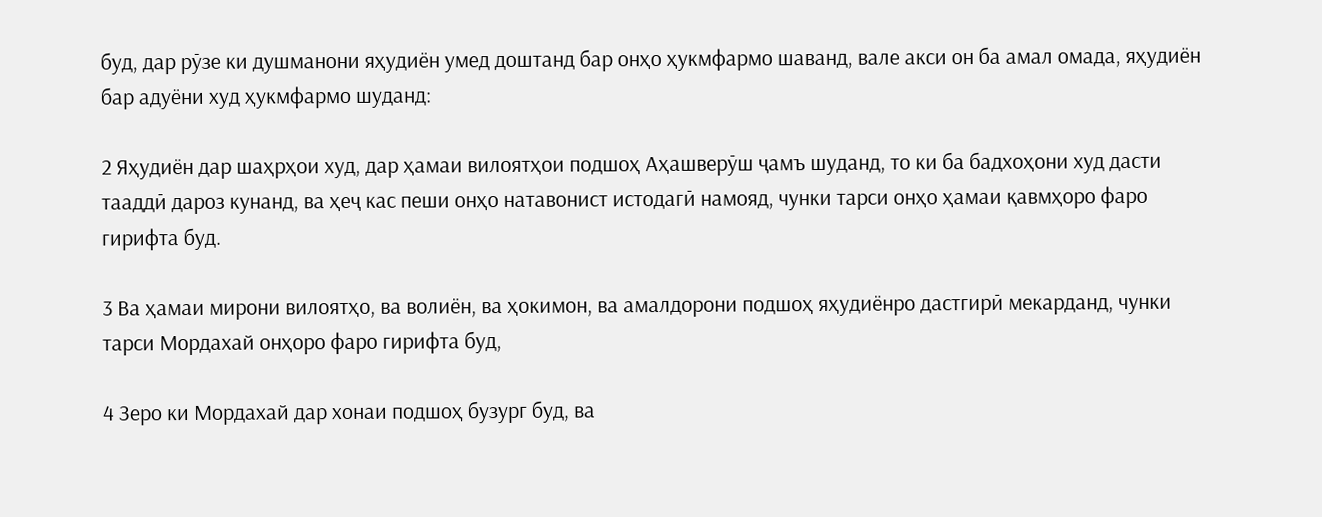буд, дар рӯзе ки душманони яҳудиён умед доштанд бар онҳо ҳукмфармо шаванд, вале акси он ба амал омада, яҳудиён бар адуёни худ ҳукмфармо шуданд:

2 Яҳудиён дар шаҳрҳои худ, дар ҳамаи вилоятҳои подшоҳ Аҳашверӯш ҷамъ шуданд, то ки ба бадхоҳони худ дасти тааддӣ дароз кунанд, ва ҳеҷ кас пеши онҳо натавонист истодагӣ намояд, чунки тарси онҳо ҳамаи қавмҳоро фаро гирифта буд.

3 Ва ҳамаи мирони вилоятҳо, ва волиён, ва ҳокимон, ва амалдорони подшоҳ яҳудиёнро дастгирӣ мекарданд, чунки тарси Мордахай онҳоро фаро гирифта буд,

4 Зеро ки Мордахай дар хонаи подшоҳ бузург буд, ва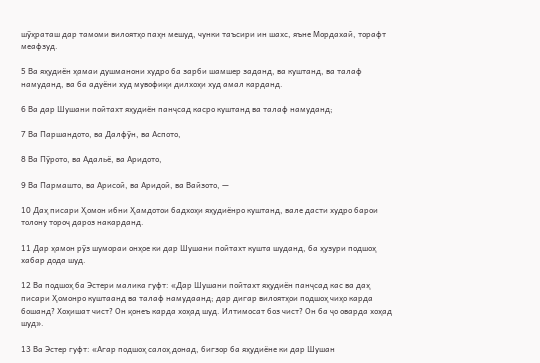шӯҳраташ дар тамоми вилоятҳо паҳн мешуд, чунки таъсири ин шахс, яъне Мордахай, торафт меафзуд.

5 Ва яҳудиён ҳамаи душманони худро ба зарби шамшер заданд, ва куштанд, ва талаф намуданд, ва ба адуёни худ мувофиқи дилхоҳи худ амал карданд.

6 Ва дар Шушани пойтахт яҳудиён панҷсад касро куштанд ва талаф намуданд;

7 Ва Паршандото, ва Далфӯн, ва Аспото,

8 Ва Пӯрото, ва Адальё, ва Аридото,

9 Ва Пармашто, ва Арисой, ва Аридой, ва Вайзото, —

10 Даҳ писари Ҳомон ибни Ҳамдотои бадхоҳи яҳудиёнро куштанд, вале дасти худро барои толону тороҷ дароз накарданд.

11 Дар ҳамон рӯз шумораи онҳое ки дар Шушани пойтахт кушта шуданд, ба ҳузури подшоҳ хабар дода шуд.

12 Ва подшоҳ ба Эстери малика гуфт: «Дар Шушани пойтахт яҳудиён панҷсад кас ва даҳ писари Ҳомонро куштаанд ва талаф намудаанд; дар дигар вилоятҳои подшоҳ чиҳо карда бошанд? Хоҳишат чист? Он қонеъ карда хоҳад шуд. Илтимосат боз чист? Он ба ҷо оварда хоҳад шуд».

13 Ва Эстер гуфт: «Агар подшоҳ салоҳ донад, бигзор ба яҳудиёне ки дар Шушан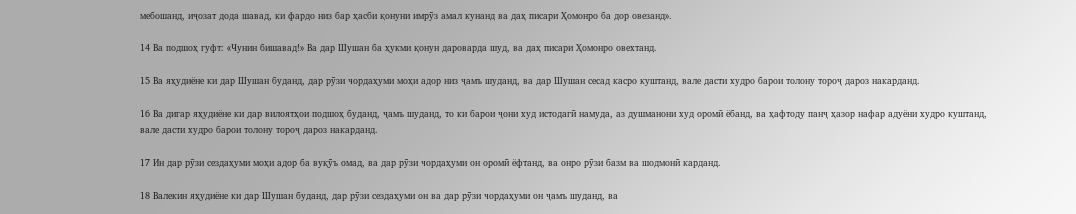мебошанд, иҷозат дода шавад, ки фардо низ бар ҳасби қонуни имрӯз амал кунанд ва даҳ писари Ҳомонро ба дор овезанд».

14 Ва подшоҳ гуфт: «Чунин бишавад!» Ва дар Шушан ба ҳукми қонун дароварда шуд, ва даҳ писари Ҳомонро овехтанд.

15 Ва яҳудиёне ки дар Шушан буданд, дар рӯзи чордаҳуми моҳи адор низ ҷамъ шуданд, ва дар Шушан сесад касро куштанд, вале дасти худро барои толону тороҷ дароз накарданд.

16 Ва дигар яҳудиёне ки дар вилоятҳои подшоҳ буданд, ҷамъ шуданд, то ки барои ҷони худ истодагӣ намуда, аз душманони худ оромӣ ёбанд, ва ҳафтоду панҷ ҳазор нафар адуёни худро куштанд, вале дасти худро барои толону тороҷ дароз накарданд.

17 Ин дар рӯзи сездаҳуми моҳи адор ба вуқӯъ омад, ва дар рӯзи чордаҳуми он оромӣ ёфтанд, ва онро рӯзи базм ва шодмонӣ карданд.

18 Валекин яҳудиёне ки дар Шушан буданд, дар рӯзи сездаҳуми он ва дар рӯзи чордаҳуми он ҷамъ шуданд, ва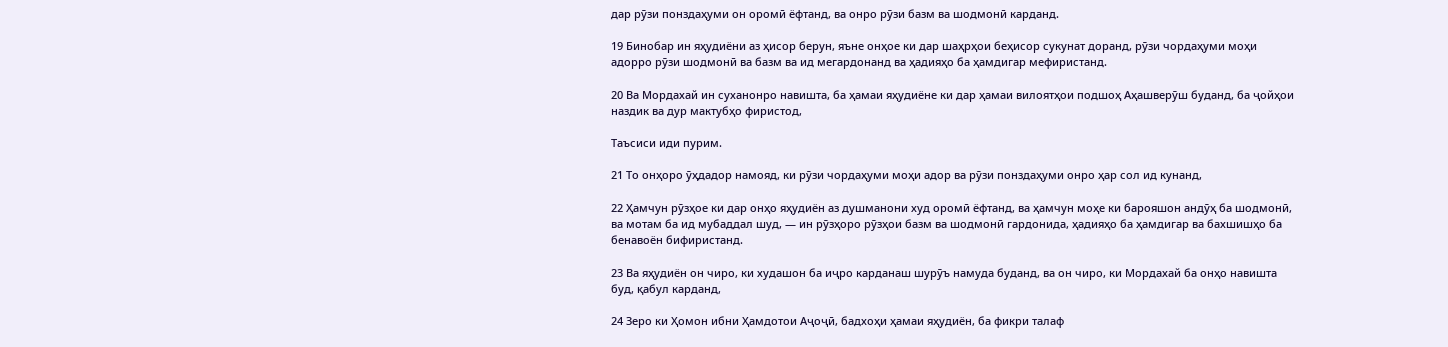дар рӯзи понздаҳуми он оромӣ ёфтанд, ва онро рӯзи базм ва шодмонӣ карданд.

19 Бинобар ин яҳудиёни аз ҳисор берун, яъне онҳое ки дар шаҳрҳои беҳисор сукунат доранд, рӯзи чордаҳуми моҳи адорро рӯзи шодмонӣ ва базм ва ид мегардонанд ва ҳадияҳо ба ҳамдигар мефиристанд.

20 Ва Мордахай ин суханонро навишта, ба ҳамаи яҳудиёне ки дар ҳамаи вилоятҳои подшоҳ Аҳашверӯш буданд, ба ҷойҳои наздик ва дур мактубҳо фиристод,

Таъсиси иди пурим.

21 То онҳоро ӯҳдадор намояд, ки рӯзи чордаҳуми моҳи адор ва рӯзи понздаҳуми онро ҳар сол ид кунанд,

22 Ҳамчун рӯзҳое ки дар онҳо яҳудиён аз душманони худ оромӣ ёфтанд, ва ҳамчун моҳе ки барояшон андӯҳ ба шодмонӣ, ва мотам ба ид мубаддал шуд, — ин рӯзҳоро рӯзҳои базм ва шодмонӣ гардонида, ҳадияҳо ба ҳамдигар ва бахшишҳо ба бенавоён бифиристанд.

23 Ва яҳудиён он чиро, ки худашон ба иҷро карданаш шурӯъ намуда буданд, ва он чиро, ки Мордахай ба онҳо навишта буд, қабул карданд,

24 Зеро ки Ҳомон ибни Ҳамдотои Аҷоҷӣ, бадхоҳи ҳамаи яҳудиён, ба фикри талаф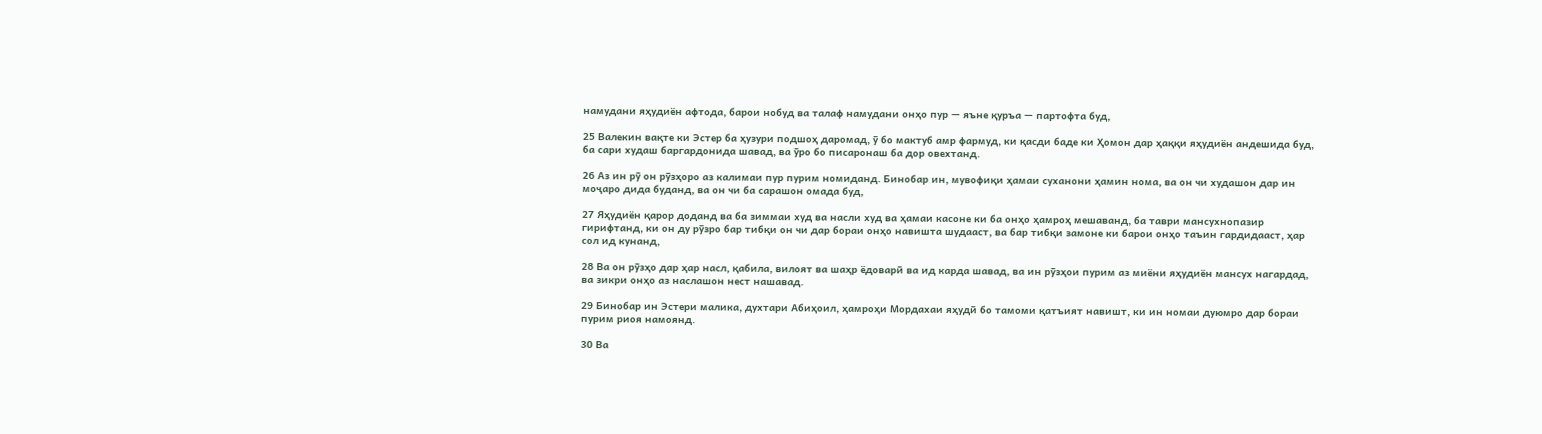намудани яҳудиён афтода, барои нобуд ва талаф намудани онҳо пур — яъне қуръа — партофта буд,

25 Валекин вақте ки Эстер ба ҳузури подшоҳ даромад, ӯ бо мактуб амр фармуд, ки қасди баде ки Ҳомон дар ҳаққи яҳудиён андешида буд, ба сари худаш баргардонида шавад, ва ӯро бо писаронаш ба дор овехтанд.

26 Аз ин рӯ он рӯзҳоро аз калимаи пур пурим номиданд. Бинобар ин, мувофиқи ҳамаи суханони ҳамин нома, ва он чи худашон дар ин моҷаро дида буданд, ва он чи ба сарашон омада буд,

27 Яҳудиён қарор доданд ва ба зиммаи худ ва насли худ ва ҳамаи касоне ки ба онҳо ҳамроҳ мешаванд, ба таври мансухнопазир гирифтанд, ки он ду рӯзро бар тибқи он чи дар бораи онҳо навишта шудааст, ва бар тибқи замоне ки барои онҳо таъин гардидааст, ҳар сол ид кунанд,

28 Ва он рӯзҳо дар ҳар насл, қабила, вилоят ва шаҳр ёдоварӣ ва ид карда шавад, ва ин рӯзҳои пурим аз миёни яҳудиён мансух нагардад, ва зикри онҳо аз наслашон нест нашавад.

29 Бинобар ин Эстери малика, духтари Абиҳоил, ҳамроҳи Мордахаи яҳудӣ бо тамоми қатъият навишт, ки ин номаи дуюмро дар бораи пурим риоя намоянд.

30 Ва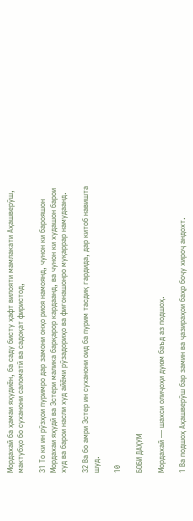Мордахай ба ҳамаи яҳудиён, ба саду бисту ҳафт вилояти мамлакати Аҳашверӯш, мактубҳо бо суханони саломатӣ ва садоқат фиристод,

31 То ки ин рӯзҳои пуримро дар замони онҳо риоя намоянд, чунон ки барояшон Мордахаи яҳудӣ ва Эстери малика барқарор кардаанд, ва чунон ки худашон барои худ ва барои насли худ айёми рӯзадориҳо ва фиғонашонро муқаррар намудаанд.

32 Ва бо амри Эстер ин суханони оид ба пурим тасдиқ гардида, дар китоб навишта шуд.

10

БОБИ ДАҲУМ

Мордахай — шахси олиҷоҳи дуюм баъд аз подшоҳ.

1 Ва подшоҳ Аҳашверӯш бар замин ва ҷазираҳои баҳр боҷу хироҷ андохт.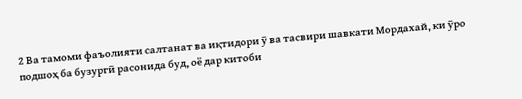2 Ва тамоми фаъолияти салтанат ва иқтидори ӯ ва тасвири шавкати Мордахай, ки ӯро подшоҳ ба бузургӣ расонида буд, оё дар китоби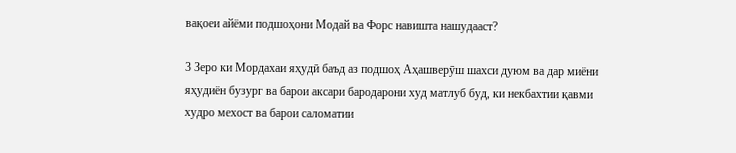вақоеи айёми подшоҳони Модай ва Форс навишта нашудааст?

3 Зеро ки Мордахаи яҳудӣ баъд аз подшоҳ Аҳашверӯш шахси дуюм ва дар миёни яҳудиён бузург ва барои аксари бародарони худ матлуб буд, ки некбахтии қавми худро мехост ва барои саломатии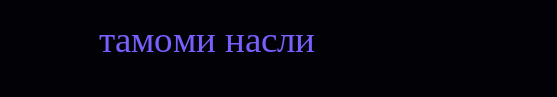тамоми насли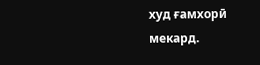худ ғамхорӣ мекард.